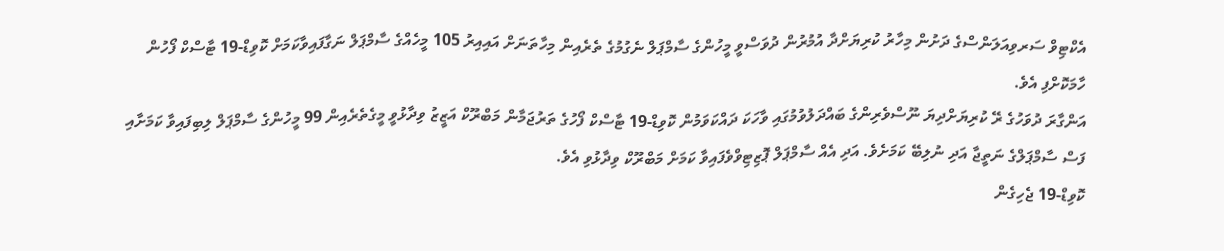އެކްޓިވް ސަރވިއަލަންސްގެ ދަށުން މިހާރު ކުރިޔަށްދާ އުމުރުން ދުވަސްވީ މީހުންގެ ސާމްޕަލް ނެގުމުގެ ތެރެއިން މިހާތަނަށް އައިއިރު 105 މީހެއްގެ ސާމްޕަލް ނަގާފައިވާކަމަށް ކޮވިޑް-19 ޓާސްކް ފޯހުން ހާމަކޮށްފި އެވެ.
އަންގާރަ ދުވަހުގެ ރޭ ކުރިޔަށްދިޔަ ނޫސްވެރިންގެ ބައްދަލުވުމުގައި ވާހަކަ ދައްކަވަމުން ކޮވިޑް-19 ޓާސްކް ފޯހުގެ ތަރުޖަމާން މަބްރޫކް އަޒީޒު ވިދާޅުވީ މީގެތެރެއިން 99 މީހުންގެ ސާމްޕަލް ލިބިފައިވާ ކަމަށާއި ފަސް ސާމްޕަލްގެ ނަތީޖާ އަދި ނުލިބޭ ކަމަށެވެ. އަދި އެއް ސާމްޕަލް ޕޮޒިޓިވްވެފައިވާ ކަމަށް މަބްރޫކް ވިދާޅުވި އެވެ.
ކޮވިޑް-19 ޖެހިގެން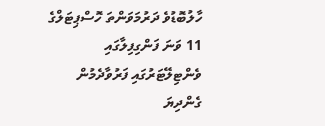ހާލުބޮޑުވެ ދަރުމަވަންތަ ހޮސްޕިޓަލްގެ 11 ވަނަ ފަންގިފިލާގައި ވެންޓިލޭޓަރުގައި ފަރުވާދެމުން ގެންދިޔަ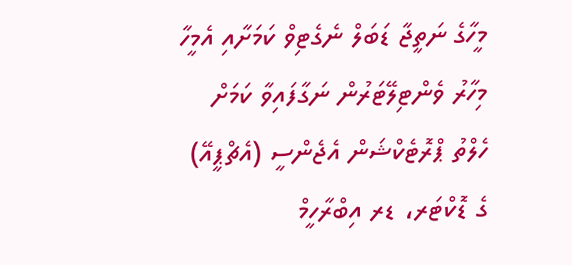މީހާގެ ނަތީޖާ ޑަބަލް ނެގެޓިވް ކަމަށާއި އެމީހާ މިހާރު ވެންޓިލޭޓަރުން ނަގާފައިވާ ކަމަށް ހެލްތު ޕްރޮޓެކްޝަން އެޖެންސީ (އެޗްޕީއޭ) ގެ ޑޮކްޓަރ، ޑރ އިބްރާހީމް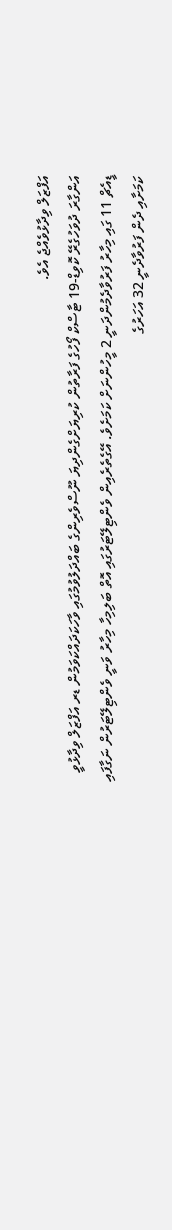އަފްޒަލް ވިދާޅުވެއްޖެ އެވެ.
އަންގާރަ ދުވަހުގެރޭ ކޮވިޑް-19 ޓާސްކް ފޯހުގެ ފަރާތުން ކުރިޔަށްގެންދިޔަ ނޫސްވެރިންގެ ބައްދަލުވުމުގައި ވާހަކަދައްކަވަމުން ޑރ އަފްޒަލް ވިދާޅުވީ ޑީއެޗް 11 ގައި މިހާރު ފަރުވާދެމުންދަނީ 2 މީހުންނަށް ކަމަށެވެ. އޭގެތެރެއިން ވެންޓިލޭޓަރުގައި އޮތް ބަލިމިހާ މިހާރު ވަނީ ވެންޓިލޭޓަރުން ނަގާފައި ކަމަށާއި ދެން ފަރުވާދެނީ 32 އަހަރުގެ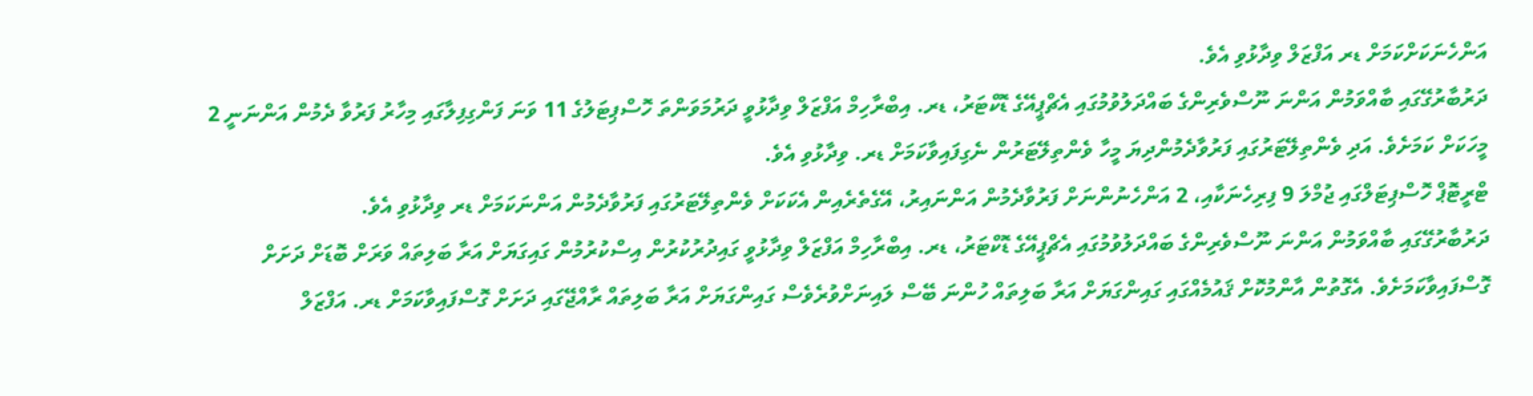އަންހެނަކަށްކަމަށް ޑރ އަފްޒަލް ވިދާޅުވި އެވެ.
ދަރުބާރުގޭގައި ބާއްވަމުން އަންނަ ނޫސްވެރިންގެ ބައްދަލުވުމުގައި އެޗްޕީއޭގެ ޑޮކްޓަރު، ޑރ. އިބްރާހިމް އަފްޒަލް ވިދާޅުވީ ދަރުމަވަންތަ ހޮސްޕިޓަލުގެ 11 ވަނަ ފަންގިފިލާގައި މިހާރު ފަރުވާ ދެމުން އަންނަނީ 2 މީހަކަށް ކަމަށެވެ. އަދި ވެންތިލޭޓަރުގައި ފަރުވާދެމުންދިޔަ މީހާ ވެންތިލޭޓަރުން ނެގިފައިވާކަމަށް ޑރ. ވިދާޅުވި އެވެ.
ޓްރީޓޮޕް ހޮސްޕިޓަލްގައި ޖުމްލަ 9 ފިރިހެނަކާއި، 2 އަންހެނުންނަށް ފަރުވާދެމުން އަންނައިރު، އޭގެތެރެއިން އެކަކަށް ވެންތިލޭޓަރުގައި ފަރުވާދެމުން އަންނަކަމަށް ޑރ ވިދާޅުވި އެވެ.
ދަރުބާރުގޭގައި ބާއްވަމުން އަންނަ ނޫސްވެރިންގެ ބައްދަލުވުމުގައި އެޗްޕީއޭގެ ޑޮކްޓަރު، ޑރ. އިބްރާހިމް އަފްޒަލް ވިދާޅުވީ ގައިދުރުކުރުން އިސްކުރުމުން ގައިގަޔަށް އަރާ ބަލިތައް ވަރަށް ބޮޑަށް ދަށަށް ގޮސްފައިވާކަމަށެވެ. އެގޮތުން އާންމުކޮށް ޤައުމެއްގައި ގައިންގަޔަށް އަރާ ބަލިތައް ހުންނަ ބޭސް ލައިނަށްވުރެވެސް ގައިންގަޔަށް އަރާ ބަލިތައް ރާއްޖޭގައި ދަށަށް ގޮސްފައިވާކަމަށް ޑރ. އަފްޒަލް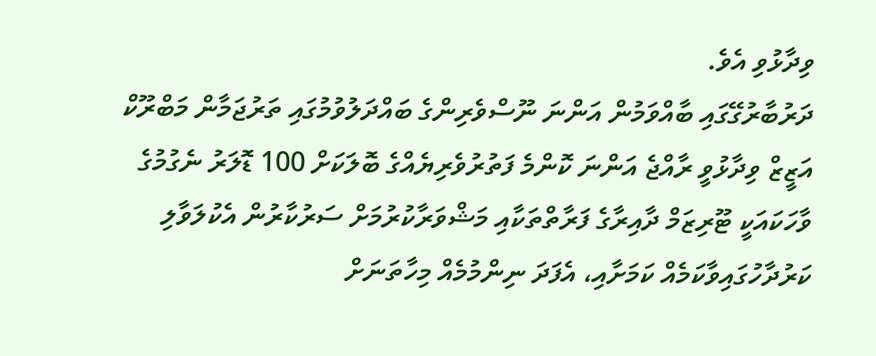ވިދާޅުވި އެވެ.
ދަރުބާރުގޭގައި ބާއްވަމުން އަންނަ ނޫސްވެރިންގެ ބައްދަލުވުމުގައި ތަރުޖަމާން މަބްރޫކް އަޒީޒް ވިދާޅުވީ ރާއްޖެ އަންނަ ކޮންމެ ފަތުރުވެރިޔެއްގެ ބޮލަކަށް 100 ޑޮލަރު ނެގުމުގެ ވާހަކައަކީ ޓޫރިޒަމް ދާއިރާގެ ފަރާތްތަކާއި މަޝްވަރާކުރުމަށް ސަރުކާރުން އެކުލަވާލި ކަރުދާހުގައިވާކަމެއް ކަމަށާއި، އެފަދަ ނިންމުމެއް މިހާތަނަށް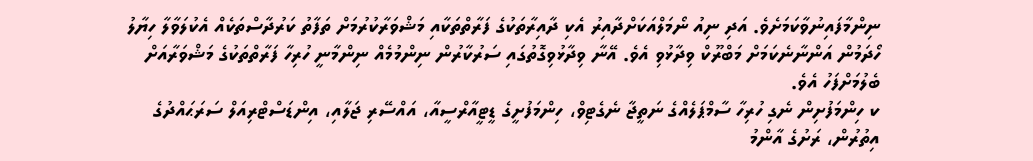ނިންމާފައިނުވާކަމަށެވެ. އަދި ނިއު ނޯމަލްއަކަށްދާއިރު އެކި ދާއިރާތަކުގެ ފަރާތްތަކާއި މަޝްވަރާކުރުމަށް ތަފާތު ކަރުދާސްތަކެއް އެކުލަވާލާ ހިޔާލު ހޯދަމުން އަންނާނެކަމަށް މަބްރޫކް ވިދާޅުވި އެވެ. އޭނާ ވިދާޅުވިގޮތުގައި ސަރުކާރުން ނިންމުމެއް ނިންމާނީ ހުރިހާ ފަރާތްތަކުގެ މަޝްވަރާއަށް ބެލުމަށްފަހު އެވެ.
ކ ހިންމަފުށިން ނެގި ހުރިހާ ސާމްޕަލެއްގެ ނަތީޖާ ނެގެޓިވް، ހިންމަފުށީގެ ޑީޓީއާރްސީއާ، އައްސޭރި ޖަލާއި، އިންޑަސްޓްރިއަލް ސަރަޙައްދުގެ އިތުރުން، ރަށުގެ އާންމު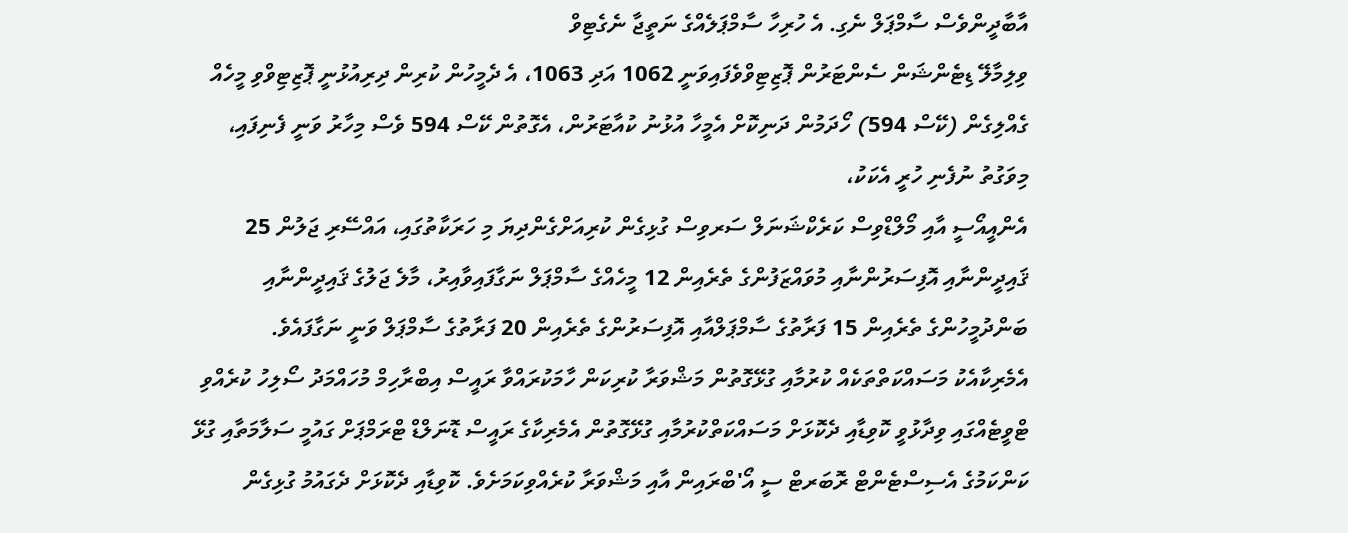އާބާދީންވެސް ސާމްޕަލް ނެގި. އެ ހުރިހާ ސާމްޕަލެއްގެ ނަތީޖާ ނެގެޓިވް
ވިލިމާލޭ ޑިޓެންޝަން ސެންޓަރުން ޕޮޒިޓިވްވެފައިވަނީ 1062 އަދި 1063، އެ ދެމީހުން ކުރިން ދިރިއުޅުނީ ޕޮޒިޓިވްވި މީހެއް ގެއްލިގެން (ކޭސް 594) ހޯދަމުން ދަނިކޮށް އެމީހާ އުޅުނު ކުއާޓަރުން، އެގޮތުން ކޭސް 594 ވެސް މިހާރު ވަނީ ފެނިފައި، މިވަގުތު ނުފެނި ހުރީ އެކަކު،
އެންއީއޯސީ އާއި މޯލްޑްވިސް ކަރެކްޝަނަލް ސަރވިސް ގުޅިގެން ކުރިއަށްގެންދިޔަ މި ހަރަކާތުގައި، އައްސޭރި ޖަލުން 25 ޤައިދީންނާއި އޮފިސަރުންނާއި މުވައްޒަފުންގެ ތެރެއިން 12 މީހެއްގެ ސާމްޕަލް ނަގާފައިވާއިރު، މާލެ ޖަލުގެ ޤައިދީންނާއި ބަންދުމީހުންގެ ތެރެއިން 15 ފަރާތުގެ ސާމްޕަލްއާއި އޮފިސަރުންގެ ތެރެއިން 20 ފަރާތުގެ ސާމްޕަލް ވަނީ ނަގާފައެވެ.
އެމެރިކާއެކު މަސައްކަތްތަކެއް ކުރުމާއި ގުޅޭގޮތުން މަޝްވަރާ ކުރިކަން ހާމަކުރައްވާ ރައީސް އިބްރާހިމް މުހައްމަދު ސޯލިހު ކުރެއްވި ޓްވީޓެއްގައި ވިދާޅުވީ ކޮވިޑާއި ދެކޮޅަށް މަސައްކަތްކުރުމާއި ގުޅޭގޮތުން އެމެރިކާގެ ރައީސް ޑޮނަލްޑް ޓްރަމްޕަށް ގައުމީ ސަލާމަތާއި ގުޅޭ ކަންކަމުގެ އެސިސްޓެންޓް ރޮބަރޓް ސީ އޯ'ބްރައިން އާއި މަޝްވަރާ ކުރެއްވިކަމަށެވެ. ކޮވިޑާއި ދެކޮޅަށް ދެގައުމު ގުޅިގެން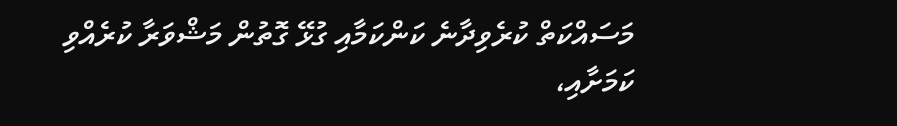މަސައްކަތް ކުރެވިދާނެ ކަންކަމާއި ގުޅޭ ގޮތުން މަޝްވަރާ ކުރެއްވި ކަމަށާއި،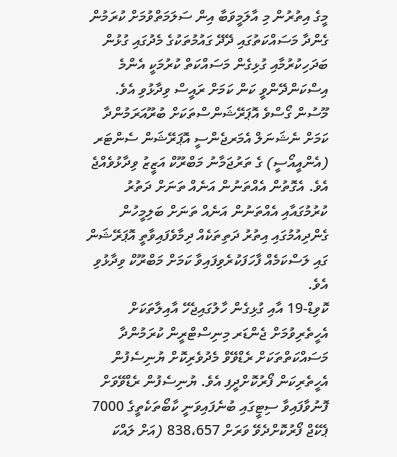މީގެ އިތުރުން މި އާލަމީވަބާ އިން ސަލަމަތްވުމަށް ކުރަމުން ގެންދާ މަސައްކަތުގައި ދޭދޭ ގައުމުތަކުގެ މެދުގައި ގުޅުން ބަދަހިކުރުމާއި ގުޅިގެން މަސައްކަތް ކުރުމަކީ އެންމެ އިސްކަންދޭންވީ ކަން ކަމަށް ރައީސް ވިދާޅުވި އެވެ.
މޫސުން ގޯސްވެ އޮޕަރޭޝަންސްތަކަށް ބުރޫއަރަމުންދާ ކަމަށް ނެޝަނަލް އެމަރޖެންސީ އޮޕަރޭޝަން ސެންޓަރ (އެންއީއޯސީ) ގެ ތަރުޖަމާނު މަބްރޫކް އަޒީޒު ވިދާޅުވެއްޖެ އެވެ. އެގޮތުން އެއްތަނުން އަނެއް ތަނަށް ދަތުރު ކުރުމުގައާއި އެއްތަނުން އަނެއް ތަނަށް ބަލިމީހުން ގެންދިއުމުގައި އިތުރު ދަތިތަކެއް ދިމާވެފައިވާތީ އޮޕަރޭޝަން ގައި ލަސްކަމެއް ފާހަފަކުރެވިފައިވާ ކަމަށް މަބްރޫކް ވިދާޅުވި އެވެ.
ކޮވިޑް-19 އާއި ގުޅިގެން ހާލުގައިޖެހޭ އާއިލާތަކަށް އެހީތެރިވުމަށް ޖެންޑަރ މިނިސްޓްރީން ކުރަމުންދާ މަސައްކަތްތަކަށް ރެޑްވޭވް މެދުވެރިކޮށް ޔުނިސެފުން އެހީތެރިކަން ފޯރުކޮށްދީފި އެވެ. ޔުނިސެފުން ރެޑްވޭވަށް ފޮނުވާފައިވާ ސިޓީގައި ބުނެފައިވަނީ ކާބޯތަކެތީގެ 7000 ޕެކޭޖް ފޯރުކޮށްދެވޭ ވަރަށް 838،657 (އަށް ލައްކަ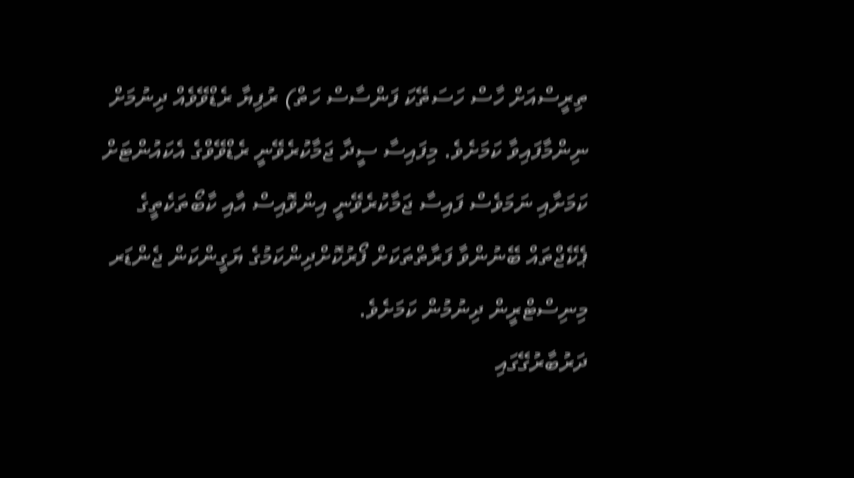ތިރީސްއަށް ހާސް ހަސަތޭކަ ފަންސާސް ހަތް) ރުފިޔާ ރެޑްވޭވެއް ދިނުމަށް ނިންމާފައިވާ ކަމަށެވެ. މިފައިސާ ސީދާ ޖަމާކުރެވޭނީ ރެޑްވޭވްގެ އެކައުންޓަށް ކަމަށާއި ނަމަވެސް ފައިސާ ޖަމާކުރެވޭނީ އިންވޮއިސް އާއި ކާބޯތަކެތީގެ ޕެކޭޖްތައް ބޭނުންވާ ފަރާތްތަކަށް ފޯރުކޮށްދިންކަމުގެ ޔަގީންކަން ޖެންޑަރ މިނިސްޓްރީން ދިނުމުން ކަމަށެވެ.
ދަރުބާރުގޭގައި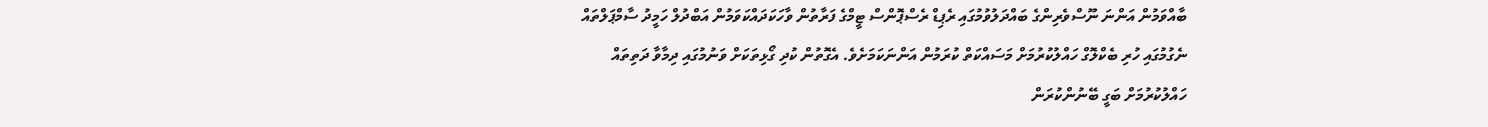ބާއްވަމުން އަންނަ ނޫސްވެރިންގެ ބައްދަލުވުމުގައި ރެޕިޑް ރެސްޕޮންސް ޓީމްގެ ފަރާތުން ވާހަކަދައްކަވަމުން އަބްދުލް ހަމީދު ސާމްޕަލްތައް ނެގުމުގައި ހުރި ބެކްލޮގް ހައްލުކުރުމަށް މަސައްކަތް ކުރަމުން އަންނަކަމަށެވެ. އެގޮތުން ކުދި ގޯޅިތަކަށް ވަނުމުގައި ދިމާވާ ދަތިތައް ހައްލުކުރުމަށް ބަގީ ބޭނުންކުރަން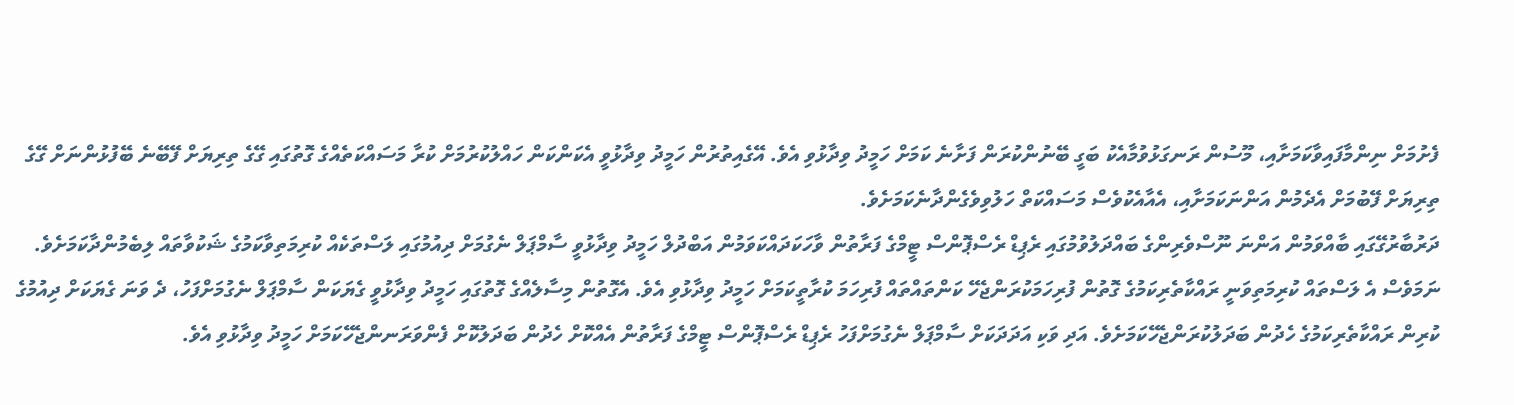ފެށުމަށް ނިންމާފައިވާކަމަށާއި، މޫސުން ރަނގަޅުވުމާއެކު ބަގީ ބޭނުންކުރަން ފަށާނެ ކަމަށް ހަމީދު ވިދާޅުވި އެވެ. އޭގެއިތުރުން ހަމީދު ވިދާޅުވީ އެކަންކަން ހައްލުކުރުމަށް ކުރާ މަސައްކަތެއްގެ ގޮތުގައި ގޭގެ ތިރިޔަށް ފޭބޭނެ ބޭފުޅުންނަށް ގޭގެ ތިރިޔަށް ފޭބުމަށް އެދެމުން އަންނަކަމަށާއި، އެއާއެކުވެސް މަސައްކަތް ހަލުވިވެގެންދާނެކަމަށެވެ.
ދަރުބާރުގޭގައި ބާއްވަމުން އަންނަ ނޫސްވެރިންގެ ބައްދަލުވުމުގައި ރެޕިޑް ރެސްޕޮންސް ޓީމްގެ ފަރާތުން ވާހަކަދައްކަވަމުން އަބްދުލް ހަމީދު ވިދާޅުވީ ސާމްޕަލް ނެގުމަށް ދިއުމުގައި ލަސްތަކެއް ކުރިމަތިވާކަމުގެ ޝަކުވާތައް ލިބެމުންދާކަމަށެވެ. ނަމަވެސް އެ ލަސްތައް ކުރިމަތިވަނީ ރައްކާތެރިކަމުގެ ގޮތުން ފުރިހަމަކުރަންޖެހޭ ކަންތައްތައް ފުރިހަމަ ކުރާތީކަމަށް ހަމީދު ވިދާޅުވި އެވެ. އެގޮތުން މިސާލެއްގެ ގޮތުގައި ހަމީދު ވިދާޅުވީ ގެޔަކަން ސާމްޕަލް ނެގުމަށްފަހު، ދެ ވަނަ ގެޔަކަށް ދިއުމުގެ ކުރިން ރައްކާތެރިކަމުގެ ހެދުން ބަދަލުކުރަންޖެހޭކަމަށެވެ. އަދި ވަކި އަދަދަކަށް ސާމްޕަލް ނެގުމަށްފަހު ރެޕިޑް ރެސްޕޮންސް ޓީމްގެ ފަރާތުން އެއްކޮށް ހެދުން ބަދަލުކޮށް ފެންވަރަނންޖެހޭކަމަށް ހަމީދު ވިދާޅުވި އެވެ.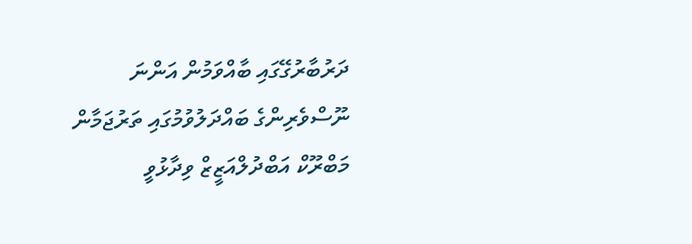ދަރުބާރުގޭގައި ބާއްވަމުން އަންނަ ނޫސްވެރިންގެ ބައްދަލުވުމުގައި ތަރުޖަމާން މަބްރޫކް އަބްދުލްއަޒީޒް ވިދާޅުވީ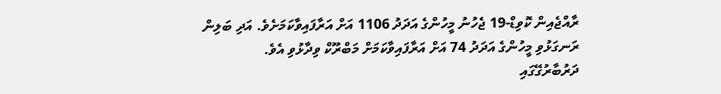ރާއްޖެއިން ކޮވިޑް-19 ޖެހުނު މީހުންގެ އަދަދު 1106 އަށް އަރާފައިވާކަމަށެވެ. އަދި ބަލިން ރަނގަޅުވި މީހުންގެ އަދަދު 74 އަށް އަރާފައިވާކަމަށް މަބްރޫކް ވިދާޅުވި އެވެ.
ދަރުބާރުގޭގައި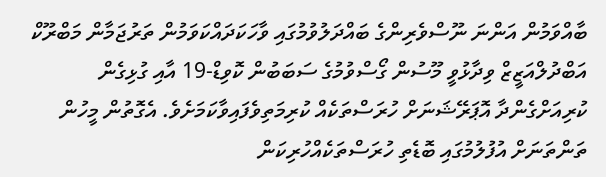ބާއްވަމުން އަންނަ ނޫސްވެރިންގެ ބައްދަލުވުމުގައި ވާހަކަދައްކަވަމުން ތަރުޖަމާން މަބްރޫކް އަބްދުލްއަޒީޒް ވިދާޅުވީ މޫސުން ގޯސްވުމުގެ ސަބަބުން ކޮވިޑް-19 އާއި ގުޅިގެން ކުރިއަށްގެންދާ އޮޕަރޭޝަނަށް ހުރަސްތަކެއް ކުރިމަތިވެފައިވާކަމަށެވެ. އެގޮތުން މީހުން ތަންތަނަށް އުފުލުމުގައި ބޮޑެތި ހުރަސްތަކެއްހުރިކަން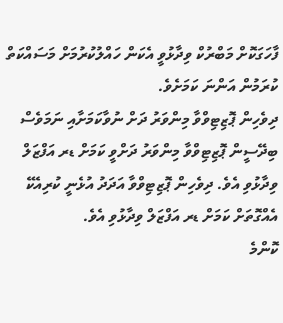ފާހަގަކޮށް މަބްރުކް ވިދާޅުވީ އެކަން ހައްލުކުރުމަށް މަސައްކަތް ކުރަމުން އަންނަ ކަމަށެވެ.
ދިވެހިން ޕޮޒިޓިވްވާ މިންވަރު ދަށް ނުވާކަމަށާއި ނަމަވެސް ބިދޭސީން ޕޮޒިޓިވްވާ މިންވަރު ދަށްވީ ކަމަށް ޑރ އަފްޒަލް ވިދާޅުވި އެވެ. ދިވެހިން ޕޮޒިޓިވްވާ އަދަދު އުޅެނީ ކުރިއެކޭ އެއްގޮތަށް ކަމަށް ޑރ އަފްޒަލް ވިދާޅުވި އެވެ.
ކޮންމެ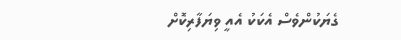ގެޔަކުންވެސް އެކަކު އެއީ ވިޔަފާރިކޮށް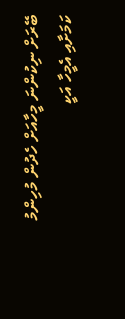ބޭރަށް ނިކުންނަ މީހާއަށް ހެދުން މުހިންމު ކަމަށާއި އެމީހާ އަކީ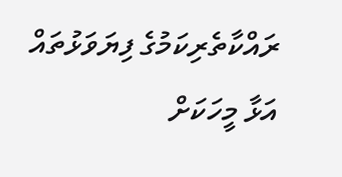ރައްކާތެރިކަމުގެ ފިޔަވަޅުތައް އަޅާ މީހަކަށް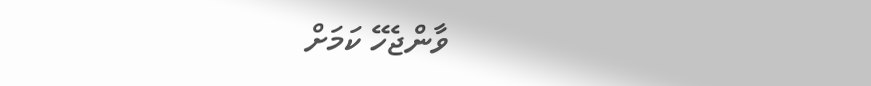ވާންޖެހޭ ކަމަށް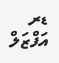ޑރ އަފްޒަލް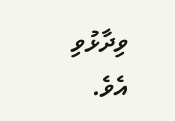ވިދާޅުވި އެވެ.